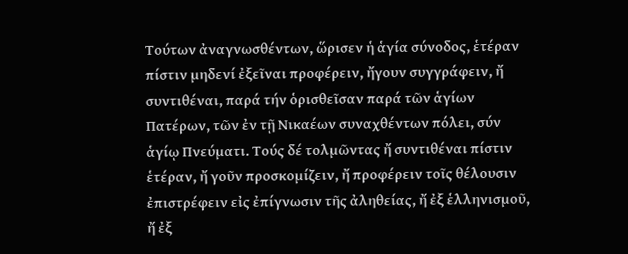Τούτων ἀναγνωσθέντων, ὥρισεν ἡ ἁγία σύνοδος, ἑτέραν πίστιν μηδενί ἐξεῖναι προφέρειν, ἤγουν συγγράφειν, ἤ συντιθέναι, παρά τήν ὁρισθεῖσαν παρά τῶν ἁγίων Πατέρων, τῶν ἐν τῇ Νικαέων συναχθέντων πόλει, σύν ἁγίῳ Πνεύματι. Τούς δέ τολμῶντας ἤ συντιθέναι πίστιν ἑτέραν, ἤ γοῦν προσκομίζειν, ἤ προφέρειν τοῖς θέλουσιν ἐπιστρέφειν εἰς ἐπίγνωσιν τῆς ἀληθείας, ἤ ἐξ ἑλληνισμοῦ, ἤ ἐξ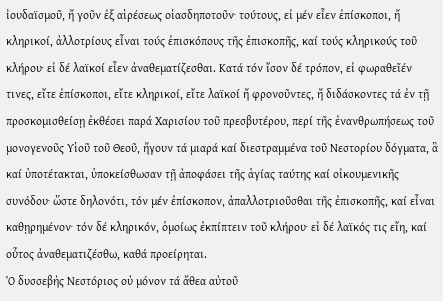ἰουδαϊσμοῦ, ἤ γοῦν ἐξ αἱρέσεως οἱασδηποτοῦν· τούτους, εἰ μέν εἶεν ἐπίσκοποι, ἤ κληρικοί, ἀλλοτρίους εἶναι τούς ἐπισκόπους τῆς ἐπισκοπῆς, καί τούς κληρικούς τοῦ κλήρου· εἰ δέ λαϊκοί εἶεν ἀναθεματίζεσθαι. Κατά τόν ἴσον δέ τρόπον, εἰ φωραθεῖέν τινες, εἴτε ἐπίσκοποι, εἴτε κληρικοί, εἴτε λαϊκοί ἤ φρονοῦντες, ἤ διδάσκοντες τά ἐν τῇ προσκομισθείσῃ ἐκθέσει παρά Χαρισίου τοῦ πρεσβυτέρου, περί τῆς ἐνανθρωπήσεως τοῦ μονογενοῦς Υἱοῦ τοῦ Θεοῦ, ἤγουν τά μιαρά καί διεστραμμένα τοῦ Νεστορίου δόγματα, ἃ καί ὑποτέτακται, ὑποκείσθωσαν τῇ ἀποφάσει τῆς ἁγίας ταύτης καί οἰκουμενικῆς συνόδου· ὥστε δηλονότι, τόν μέν ἐπίσκοπον, ἀπαλλοτριοῦσθαι τῆς ἐπισκοπῆς, καί εἶναι καθῃρημένον· τόν δέ κληρικόν, ὁμοίως ἐκπίπτειν τοῦ κλήρου· εἰ δέ λαϊκός τις εἴη, καί οὗτος ἀναθεματιζέσθω, καθά προείρηται.
Ὁ δυσσεβἠς Νεστόριος οὐ μόνον τά ἄθεα αὐτοῦ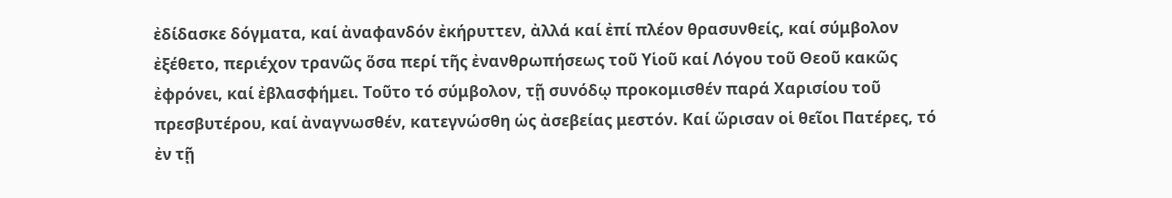ἐδίδασκε δόγματα, καί ἀναφανδόν ἐκήρυττεν, ἀλλά καί ἐπί πλέον θρασυνθείς, καί σύμβολον ἐξέθετο, περιέχον τρανῶς ὅσα περί τῆς ἐνανθρωπήσεως τοῦ Υἱοῦ καί Λόγου τοῦ Θεοῦ κακῶς ἐφρόνει, καί ἐβλασφήμει. Τοῦτο τό σύμβολον, τῇ συνόδῳ προκομισθέν παρά Χαρισίου τοῦ πρεσβυτέρου, καί ἀναγνωσθέν, κατεγνώσθη ὡς ἀσεβείας μεστόν. Καί ὥρισαν οἱ θεῖοι Πατέρες, τό ἐν τῇ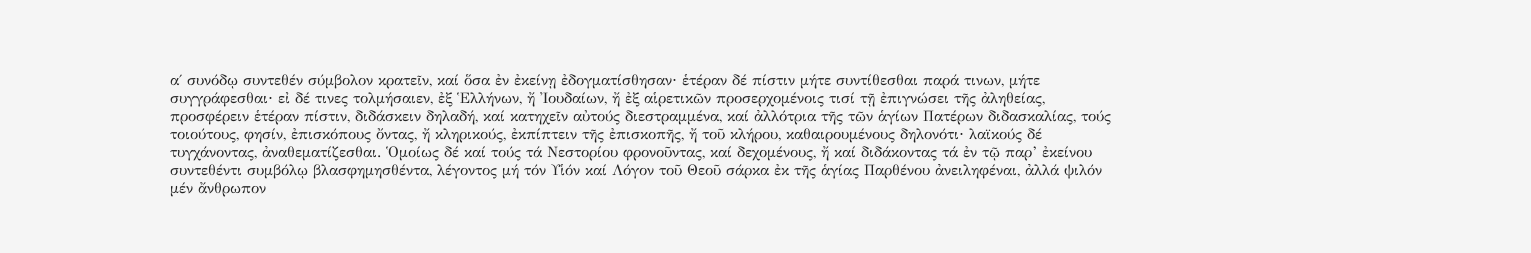α΄ συνόδῳ συντεθέν σύμβολον κρατεῖν, καί ὅσα ἐν ἐκείνῃ ἐδογματίσθησαν∙ ἑτέραν δέ πίστιν μήτε συντίθεσθαι παρά τινων, μήτε συγγράφεσθαι∙ εἰ δέ τινες τολμήσαιεν, ἐξ Ἑλλήνων, ἤ Ἰουδαίων, ἤ ἐξ αἱρετικῶν προσερχομένοις τισί τῇ ἐπιγνώσει τῆς ἀληθείας, προσφέρειν ἑτέραν πίστιν, διδάσκειν δηλαδή, καί κατηχεῖν αὐτούς διεστραμμένα, καί ἀλλότρια τῆς τῶν ἁγίων Πατέρων διδασκαλίας, τούς τοιούτους, φησίν, ἐπισκόπους ὄντας, ἤ κληρικούς, ἐκπίπτειν τῆς ἐπισκοπῆς, ἤ τοῦ κλήρου, καθαιρουμένους δηλονότι∙ λαϊκούς δέ τυγχάνοντας, ἀναθεματίζεσθαι. Ὁμοίως δέ καί τούς τά Νεστορίου φρονοῦντας, καί δεχομένους, ἤ καί διδάκοντας τά ἐν τῷ παρ’ ἐκείνου συντεθέντι συμβόλῳ βλασφημησθέντα, λέγοντος μή τόν Υἱόν καί Λόγον τοῦ Θεοῦ σάρκα ἐκ τῆς ἁγίας Παρθένου ἀνειληφέναι, ἀλλά ψιλόν μέν ἄνθρωπον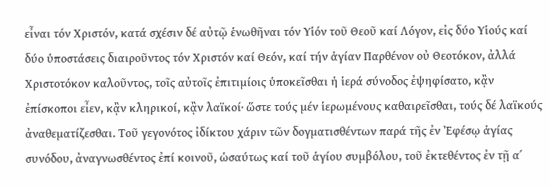εἶναι τόν Χριστόν, κατά σχέσιν δέ αὐτῷ ἑνωθῆναι τόν Υἱόν τοῦ Θεοῦ καί Λόγον, εἰς δύο Υἱούς καί δύο ὑποστάσεις διαιροῦντος τόν Χριστόν καί Θεόν, καί τήν ἁγίαν Παρθένον οὐ Θεοτόκον, ἀλλά Χριστοτόκον καλοῦντος, τοῖς αὐτοῖς ἐπιτιμίοις ὑποκεῖσθαι ἡ ἱερά σύνοδος ἐψηφίσατο, κᾂν ἐπίσκοποι εἶεν, κᾂν κληρικοί, κᾂν λαϊκοί∙ ὥστε τούς μέν ἱερωμένους καθαιρεῖσθαι, τούς δέ λαϊκούς ἀναθεματίζεσθαι. Τοῦ γεγονότος ἰδίκτου χάριν τῶν δογματισθέντων παρά τῆς ἐν Ἐφέσῳ ἁγίας συνόδου, ἀναγνωσθέντος ἐπί κοινοῦ, ὡσαύτως καί τοῦ ἁγίου συμβόλου, τοῦ ἐκτεθέντος ἐν τῇ α΄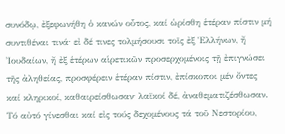συνόδῳ, ἐξεφωνήθη ὁ κανών οὗτος, καί ὡρίσθη ἑτέραν πίστιν μή συντιθέναι τινά∙ εἰ δέ τινες τολμήσουσι τοῖς ἐξ Ἑλλήνων, ἤ Ἰουδαίων, ἤ ἐξ ἑτέρων αἱρετικῶν προσερχομένοις τῇ ἐπιγνώσει τῆς ἀληθείας, προσφέρειν ἑτέραν πίστιν, ἐπίσκοποι μέν ὄντες καί κληρικοί, καθαιρείσθωσαν∙ λαϊκοί δέ, ἀναθεματιζέσθωσαν. Τό αὐτό γίνεσθαι καί εἰς τούς δεχομένους τά τοῦ Νεστορίου,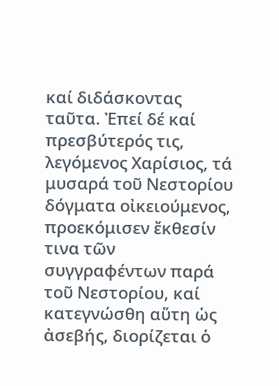καί διδάσκοντας ταῦτα. Ἐπεί δέ καί πρεσβύτερός τις, λεγόμενος Χαρίσιος, τά μυσαρά τοῦ Νεστορίου δόγματα οἰκειούμενος, προεκόμισεν ἔκθεσίν τινα τῶν συγγραφέντων παρά τοῦ Νεστορίου, καί κατεγνώσθη αὕτη ὡς ἀσεβής, διορίζεται ὁ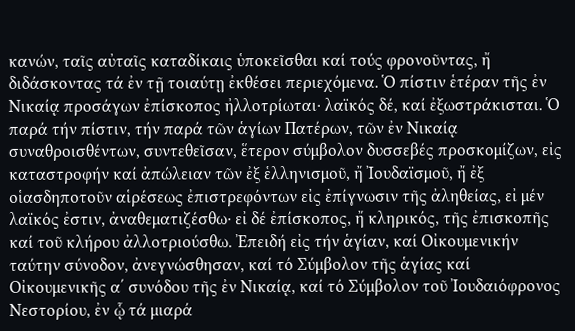κανών, ταῖς αὐταῖς καταδίκαις ὑποκεῖσθαι καί τούς φρονοῦντας, ἤ διδάσκοντας τά ἐν τῇ τοιαύτῃ ἐκθέσει περιεχόμενα. Ὁ πίστιν ἑτέραν τῆς ἐν Νικαίᾳ προσάγων ἐπίσκοπος ἠλλοτρίωται∙ λαϊκός δέ, καί ἐξωστράκισται. Ὁ παρά τήν πίστιν, τήν παρά τῶν ἁγίων Πατέρων, τῶν ἐν Νικαίᾳ συναθροισθέντων, συντεθεῖσαν, ἕτερον σύμβολον δυσσεβές προσκομίζων, εἰς καταστροφήν καί ἀπώλειαν τῶν ἐξ ἑλληνισμοῦ, ἤ Ἰουδαϊσμοῦ, ἤ ἐξ οἱασδηποτοῦν αἱρέσεως ἐπιστρεφόντων εἰς ἐπίγνωσιν τῆς ἀληθείας, εἰ μέν λαϊκός ἐστιν, ἀναθεματιζέσθω∙ εἰ δέ ἐπίσκοπος, ἤ κληρικός, τῆς ἐπισκοπῆς καί τοῦ κλήρου ἀλλοτριούσθω. Ἐπειδή εἰς τήν ἁγίαν, καί Οἰκουμενικήν ταύτην σύνοδον, ἀνεγνώσθησαν, καί τό Σύμβολον τῆς ἁγίας καί Οἰκουμενικῆς α΄ συνόδου τῆς ἐν Νικαίᾳ, καί τό Σύμβολον τοῦ Ἰουδαιόφρονος Νεστορίου, ἐν ᾧ τά μιαρά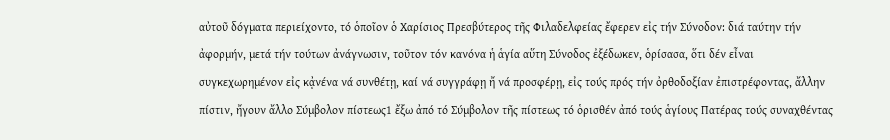αὐτοῦ δόγματα περιείχοντο, τό ὁποῖον ὁ Χαρίσιος Πρεσβύτερος τῆς Φιλαδελφείας ἔφερεν εἰς τήν Σύνοδον: διά ταύτην τήν ἀφορμήν, μετά τήν τούτων ἀνάγνωσιν, τοῦτον τόν κανόνα ἡ ἁγία αὕτη Σύνοδος ἐξέδωκεν, ὁρίσασα, ὅτι δέν εἶναι συγκεχωρημένον εἰς κᾀνένα νά συνθέτῃ, καί νά συγγράφῃ ἤ νά προσφέρῃ, εἰς τούς πρός τήν ὀρθοδοξίαν ἐπιστρέφοντας, ἄλλην πίστιν, ἤγουν ἄλλο Σύμβολον πίστεως1 ἔξω ἀπό τό Σύμβολον τῆς πίστεως τό ὁρισθέν ἀπό τούς ἁγίους Πατέρας τούς συναχθέντας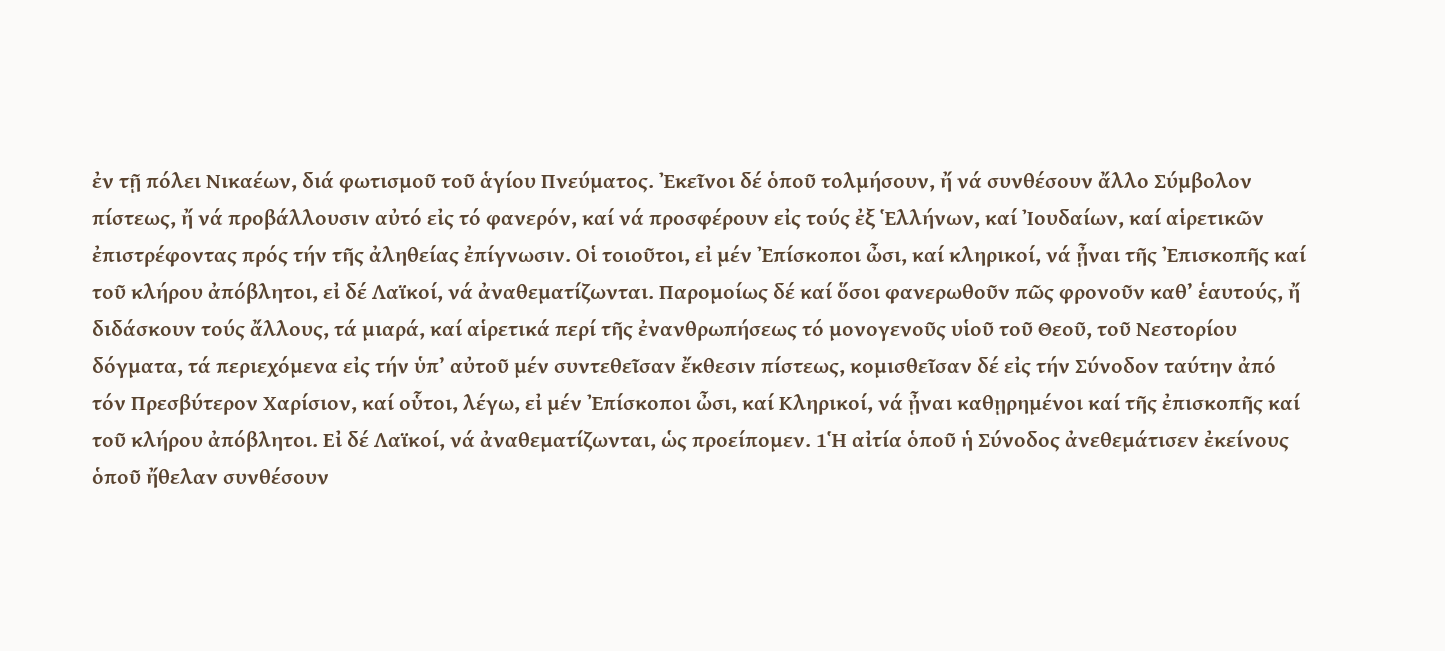ἐν τῇ πόλει Νικαέων, διά φωτισμοῦ τοῦ ἁγίου Πνεύματος. Ἐκεῖνοι δέ ὁποῦ τολμήσουν, ἤ νά συνθέσουν ἄλλο Σύμβολον πίστεως, ἤ νά προβάλλουσιν αὐτό εἰς τό φανερόν, καί νά προσφέρουν εἰς τούς ἐξ Ἑλλήνων, καί Ἰουδαίων, καί αἱρετικῶν ἐπιστρέφοντας πρός τήν τῆς ἀληθείας ἐπίγνωσιν. Οἱ τοιοῦτοι, εἰ μέν Ἐπίσκοποι ὦσι, καί κληρικοί, νά ᾖναι τῆς Ἐπισκοπῆς καί τοῦ κλήρου ἀπόβλητοι, εἰ δέ Λαϊκοί, νά ἀναθεματίζωνται. Παρομοίως δέ καί ὅσοι φανερωθοῦν πῶς φρονοῦν καθ’ ἑαυτούς, ἤ διδάσκουν τούς ἄλλους, τά μιαρά, καί αἱρετικά περί τῆς ἐνανθρωπήσεως τό μονογενοῦς υἱοῦ τοῦ Θεοῦ, τοῦ Νεστορίου δόγματα, τά περιεχόμενα εἰς τήν ὑπ’ αὐτοῦ μέν συντεθεῖσαν ἔκθεσιν πίστεως, κομισθεῖσαν δέ εἰς τήν Σύνοδον ταύτην ἀπό τόν Πρεσβύτερον Χαρίσιον, καί οὗτοι, λέγω, εἰ μέν Ἐπίσκοποι ὦσι, καί Κληρικοί, νά ᾖναι καθῃρημένοι καί τῆς ἐπισκοπῆς καί τοῦ κλήρου ἀπόβλητοι. Εἰ δέ Λαϊκοί, νά ἀναθεματίζωνται, ὡς προείπομεν. 1Ἡ αἰτία ὁποῦ ἡ Σύνοδος ἀνεθεμάτισεν ἐκείνους ὁποῦ ἤθελαν συνθέσουν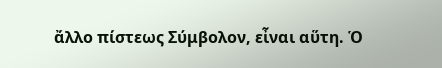ἄλλο πίστεως Σύμβολον, εἶναι αὕτη. Ὁ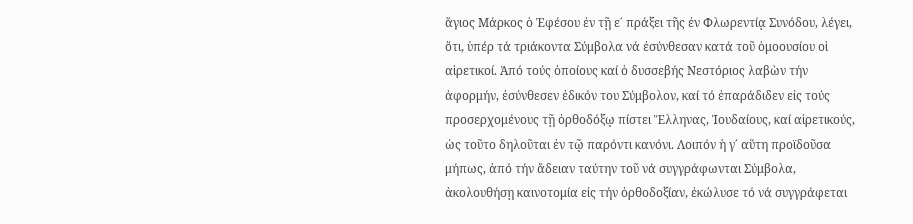ἅγιος Μάρκος ὁ Ἐφέσου ἐν τῇ ε΄ πράξει τῆς ἐν Φλωρεντίᾳ Συνόδου, λέγει, ὅτι, ὑπέρ τά τριάκοντα Σύμβολα νά ἐσύνθεσαν κατά τοῦ ὁμοουσίου οἱ αἱρετικοί. Ἀπό τούς ὁποίους καί ὁ δυσσεβής Νεστόριος λαβὼν τήν ἀφορμήν, ἐσύνθεσεν ἐδικόν του Σύμβολον, καί τό ἐπαράδιδεν εἰς τούς προσερχομένους τῇ ὀρθοδόξῳ πίστει Ἕλληνας, Ἰουδαίους, καί αἱρετικούς, ὡς τοῦτο δηλοῦται ἐν τῷ παρόντι κανόνι. Λοιπόν ἡ γ΄ αὕτη προϊδοῦσα μήπως, ἀπό τήν ἄδειαν ταύτην τοῦ νά συγγράφωνται Σύμβολα, ἀκολουθήσῃ καινοτομία εἰς τήν ὀρθοδοξίαν, ἐκώλυσε τό νά συγγράφεται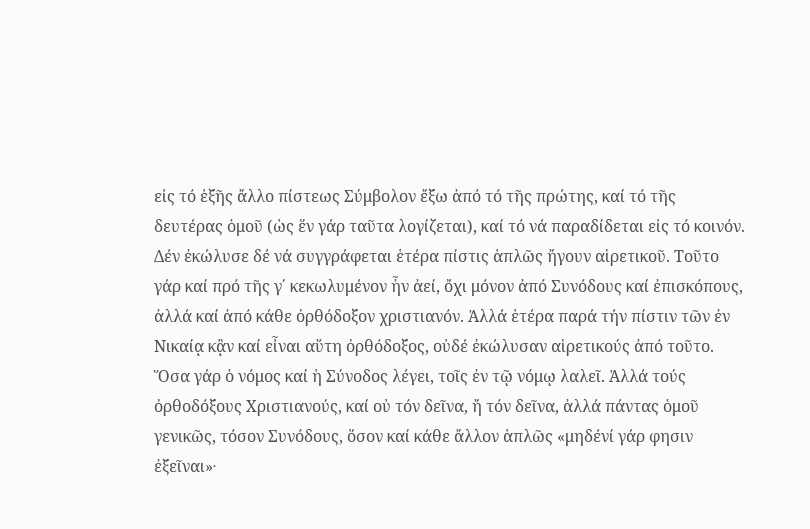εἰς τό ἑξῆς ἄλλο πίστεως Σύμβολον ἔξω ἀπό τό τῆς πρώτης, καί τό τῆς δευτέρας ὁμοῦ (ὡς ἕν γάρ ταῦτα λογίζεται), καί τό νά παραδίδεται εἰς τό κοινόν. Δέν ἐκώλυσε δέ νά συγγράφεται ἑτέρα πίστις ἁπλῶς ἤγουν αἱρετικοῦ. Τοῦτο γάρ καί πρό τῆς γ΄ κεκωλυμένον ἦν ἀεί, ὄχι μόνον ἀπό Συνόδους καί ἐπισκόπους, ἀλλά καί ἀπό κάθε ὀρθόδοξον χριστιανόν. Ἀλλά ἑτέρα παρά τήν πίστιν τῶν ἐν Νικαίᾳ κᾂν καί εἶναι αὕτη ὀρθόδοξος, οὐδέ ἐκώλυσαν αἱρετικούς ἀπό τοῦτο. Ὅσα γάρ ὁ νόμος καί ἡ Σύνοδος λέγει, τοῖς ἐν τῷ νόμῳ λαλεῖ. Ἀλλά τούς ὀρθοδόξους Χριστιανούς, καί οὐ τόν δεῖνα, ἤ τόν δεῖνα, ἀλλά πάντας ὁμοῦ γενικῶς, τόσον Συνόδους, ὅσον καί κάθε ἄλλον ἁπλῶς «μηδένί γάρ φησιν ἐξεῖναι»∙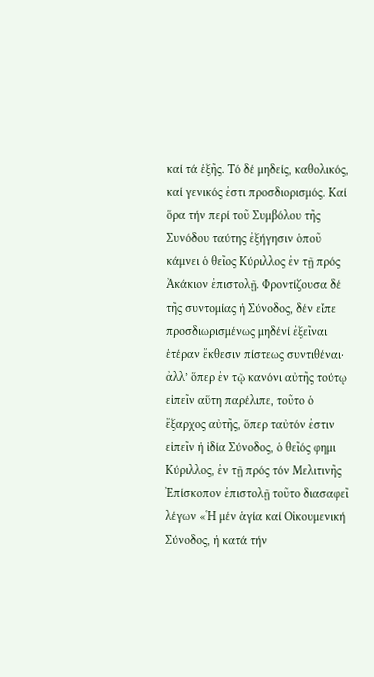καί τά ἑξῆς. Τό δέ μηδείς, καθολικός, καί γενικός ἐστι προσδιορισμός. Καί ὅρα τήν περί τοῦ Συμβόλου τῆς Συνόδου ταύτης ἐξήγησιν ὁποῦ κάμνει ὁ θεῖος Κύριλλος ἐν τῇ πρός Ἀκάκιον ἐπιστολῇ. Φροντίζουσα δέ τῆς συντομίας ἡ Σύνοδος, δέν εἶπε προσδιωρισμένως μηδένί ἐξεῖναι ἑτέραν ἔκθεσιν πίστεως συντιθέναι∙ ἀλλ’ ὅπερ ἐν τῷ κανόνι αὐτῆς τούτῳ εἰπεῖν αὕτη παρέλιπε, τοῦτο ὁ ἔξαρχος αὐτῆς, ὅπερ ταὐτόν ἐστιν εἰπεῖν ἡ ἰδία Σύνοδος, ὁ θεῖός φημι Κύριλλος, ἐν τῇ πρός τόν Μελιτινῆς Ἐπίσκοπον ἐπιστολῇ τοῦτο διασαφεῖ λέγων «Ἡ μέν ἁγία καί Οἰκουμενική Σύνοδος, ἡ κατά τήν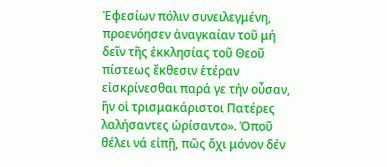Ἐφεσίων πόλιν συνειλεγμένη, προενόησεν ἀναγκαίαν τοῦ μή δεῖν τῆς ἐκκλησίας τοῦ Θεοῦ πίστεως ἔκθεσιν ἑτέραν εἰσκρίνεσθαι παρά γε τήν οὖσαν, ἥν οἱ τρισμακάριστοι Πατέρες λαλήσαντες ὡρίσαντο». Ὁποῦ θέλει νά εἰπῇ, πῶς ὄχι μόνον δέν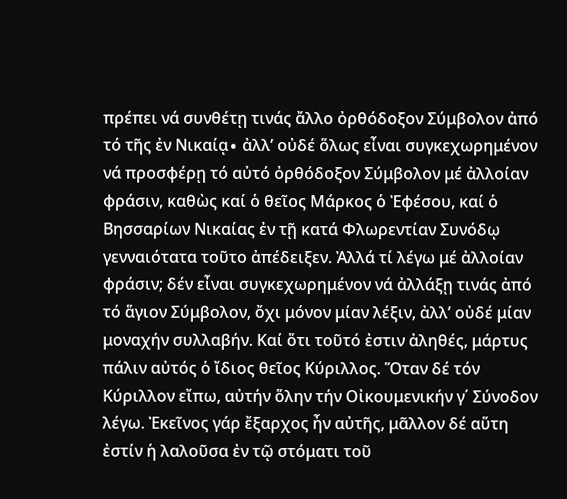πρέπει νά συνθέτῃ τινάς ἄλλο ὀρθόδοξον Σύμβολον ἀπό τό τῆς ἐν Νικαίᾳ∙ ἀλλ’ οὐδέ ὅλως εἶναι συγκεχωρημένον νά προσφέρῃ τό αὐτό ὀρθόδοξον Σύμβολον μέ ἀλλοίαν φράσιν, καθὼς καί ὁ θεῖος Μάρκος ὁ Ἐφέσου, καί ὁ Βησσαρίων Νικαίας ἐν τῇ κατά Φλωρεντίαν Συνόδῳ γενναιότατα τοῦτο ἀπέδειξεν. Ἀλλά τί λέγω μέ ἀλλοίαν φράσιν; δέν εἶναι συγκεχωρημένον νά ἀλλάξῃ τινάς ἀπό τό ἅγιον Σύμβολον, ὄχι μόνον μίαν λέξιν, ἀλλ’ οὐδέ μίαν μοναχήν συλλαβήν. Καί ὅτι τοῦτό ἐστιν ἀληθές, μάρτυς πάλιν αὐτός ὁ ἴδιος θεῖος Κύριλλος. Ὅταν δέ τόν Κύριλλον εἴπω, αὐτήν ὅλην τήν Οἰκουμενικήν γ΄ Σύνοδον λέγω. Ἐκεῖνος γάρ ἔξαρχος ἦν αὐτῆς, μᾶλλον δέ αὕτη ἐστίν ἡ λαλοῦσα ἐν τῷ στόματι τοῦ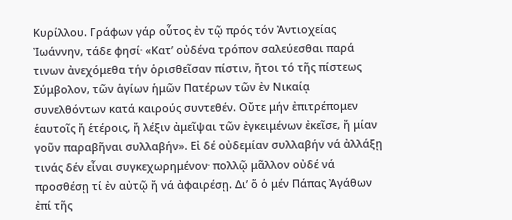Κυρίλλου. Γράφων γάρ οὗτος ἐν τῷ πρός τόν Ἀντιοχείας Ἰωάννην, τάδε φησί∙ «Κατ’ οὐδένα τρόπον σαλεύεσθαι παρά τινων ἀνεχόμεθα τήν ὁρισθεῖσαν πίστιν, ἤτοι τό τῆς πίστεως Σύμβολον, τῶν ἁγίων ἡμῶν Πατέρων τῶν ἐν Νικαίᾳ συνελθόντων κατά καιρούς συντεθέν. Οὔτε μήν ἐπιτρέπομεν ἑαυτοῖς ἤ ἑτέροις, ἤ λέξιν ἀμεῖψαι τῶν ἐγκειμένων ἐκεῖσε, ἤ μίαν γοῦν παραβῆναι συλλαβήν». Εἰ δέ οὐδεμίαν συλλαβήν νά ἀλλάξῃ τινάς δέν εἶναι συγκεχωρημένον∙ πολλῷ μᾶλλον οὐδέ νά προσθέσῃ τί ἐν αὐτῷ ἤ νά ἀφαιρέσῃ. Δι’ ὅ ὁ μέν Πάπας Ἀγάθων ἐπί τῆς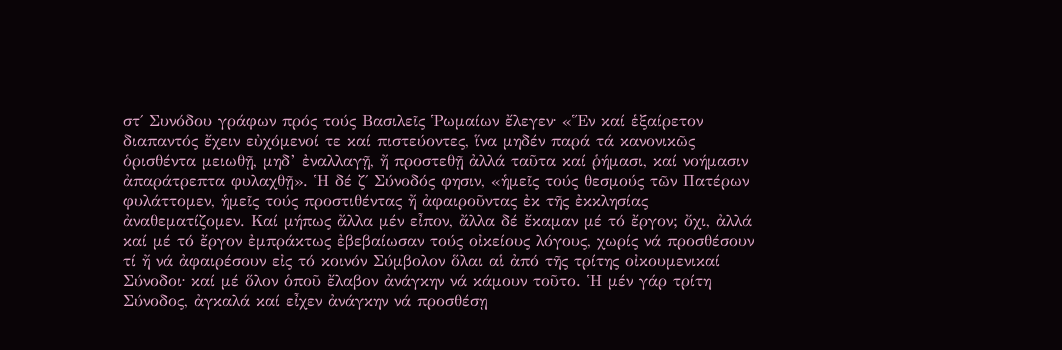στ΄ Συνόδου γράφων πρός τούς Βασιλεῖς Ῥωμαίων ἔλεγεν∙ «Ἕν καί ἑξαίρετον διαπαντός ἔχειν εὐχόμενοί τε καί πιστεύοντες, ἵνα μηδέν παρά τά κανονικῶς ὁρισθέντα μειωθῇ, μηδ’ ἐναλλαγῇ, ἤ προστεθῇ ἀλλά ταῦτα καί ῥήμασι, καί νοήμασιν ἀπαράτρεπτα φυλαχθῇ». Ἡ δέ ζ΄ Σύνοδός φησιν, «ἡμεῖς τούς θεσμούς τῶν Πατέρων φυλάττομεν, ἡμεῖς τούς προστιθέντας ἤ ἀφαιροῦντας ἐκ τῆς ἐκκλησίας ἀναθεματίζομεν. Καί μήπως ἄλλα μέν εἶπον, ἄλλα δέ ἔκαμαν μέ τό ἔργον; ὄχι, ἀλλά καί μέ τό ἔργον ἐμπράκτως ἐβεβαίωσαν τούς οἰκείους λόγους, χωρίς νά προσθέσουν τί ἤ νά ἀφαιρέσουν εἰς τό κοινόν Σύμβολον ὅλαι αἱ ἀπό τῆς τρίτης οἰκουμενικαί Σύνοδοι∙ καί μέ ὅλον ὁποῦ ἔλαβον ἀνάγκην νά κάμουν τοῦτο. Ἡ μέν γάρ τρίτη Σύνοδος, ἀγκαλά καί εἶχεν ἀνάγκην νά προσθέσῃ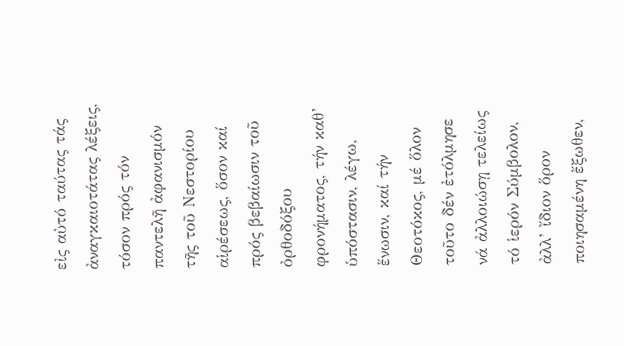εἰς αὐτό ταύτας τάς ἀναγκαιοτάτας λέξεις, τόσον πρός τόν παντελῆ ἀφανισμόν τῆς τοῦ Νεστορίου αἱρέσεως, ὅσον καί πρός βεβαίωσιν τοῦ ὀρθοδόξου φρονήματος, τήν καθ’ ὑπόστασιν, λέγω, ἕνωσιν, καί τήν Θεοτόκος, μέ ὅλον τοῦτο δέν ἐτόλμησε νά ἀλλοιώσῃ τελείως τό ἱερόν Σύμβολον, ἀλλ’ ἴδιον ὅρον ποιησαμένη ἔξωθεν,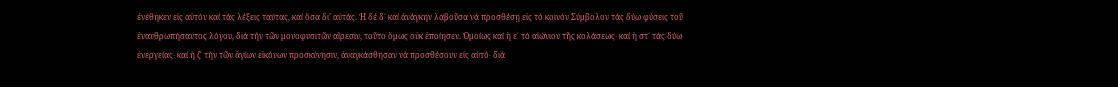ἐνέθηκεν εἰς αὐτόν καί τάς λέξεις ταύτας, καί ὅσα δι’ αὐτάς. Ἡ δέ δ΄ καί ἀνάγκην λαβοῦσα νά προσθέσῃ εἰς τό κοινόν Σύμβολον τάς δύω φύσεις τοῦ ἐνανθρωπήσαντος λόγου, διά τήν τῶν μονοφυσιτῶν αἵρεσιν, τοῦτο ὅμως οὐκ ἐποίησεν. Ὁμοίως καί ἡ ε΄ τό αἰώνιον τῆς κολάσεως∙ καί ἡ στ΄ τάς δύω ἐνεργείας∙ καί ἡ ζ΄ τήν τῶν ἁγίων εἰκόνων προσκύνησιν, ἀναγκάσθησαν νά προσθέσουν εἰς αὐτό∙ διά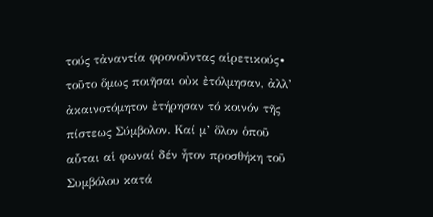τούς τἀναντία φρονοῦντας αἱρετικούς∙ τοῦτο ὅμως ποιῆσαι οὐκ ἐτόλμησαν, ἀλλ’ ἀκαινοτόμητον ἐτήρησαν τό κοινόν τῆς πίστεως Σύμβολον. Καί μ’ ὅλον ὁποῦ αὗται αἱ φωναί δέν ἦτον προσθήκη τοῦ Συμβόλου κατά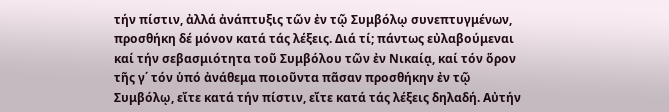τήν πίστιν, ἀλλά ἀνάπτυξις τῶν ἐν τῷ Συμβόλῳ συνεπτυγμένων, προσθήκη δέ μόνον κατά τάς λέξεις. Διά τί; πάντως εὐλαβούμεναι καί τήν σεβασμιότητα τοῦ Συμβόλου τῶν ἐν Νικαίᾳ, καί τόν ὅρον τῆς γ΄ τόν ὑπό ἀνάθεμα ποιοῦντα πᾶσαν προσθήκην ἐν τῷ Συμβόλῳ, εἴτε κατά τήν πίστιν, εἴτε κατά τάς λέξεις δηλαδή. Αὐτήν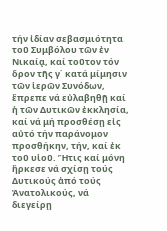τήν ἰδίαν σεβασμιότητα τοῦ Συμβόλου τῶν ἐν Νικαίᾳ, καί τοῦτον τόν ὅρον τῆς γ΄ κατά μίμησιν τῶν ἱερῶν Συνόδων, ἔπρεπε νά εὐλαβηθῇ καί ἡ τῶν Δυτικῶν ἐκκλησία, καί νά μή προσθέσῃ εἰς αὐτό τήν παράνομον προσθήκην, τήν, καί ἐκ τοῦ υἱοῦ. Ἥτις καί μόνη ἤρκεσε νά σχίσῃ τούς Δυτικούς ἀπό τούς Ἀνατολικούς, νά διεγείρῃ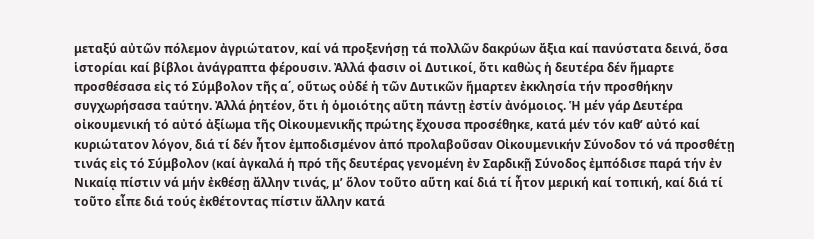μεταξύ αὐτῶν πόλεμον ἀγριώτατον, καί νά προξενήσῃ τά πολλῶν δακρύων ἄξια καί πανύστατα δεινά, ὅσα ἱστορίαι καί βίβλοι ἀνάγραπτα φέρουσιν. Ἀλλά φασιν οἱ Δυτικοί, ὅτι καθὼς ἡ δευτέρα δέν ἥμαρτε προσθέσασα εἰς τό Σύμβολον τῆς α΄, οὕτως οὐδέ ἡ τῶν Δυτικῶν ἥμαρτεν ἐκκλησία τήν προσθήκην συγχωρήσασα ταύτην. Ἀλλά ῥητέον, ὅτι ἡ ὁμοιότης αὕτη πάντῃ ἐστίν ἀνόμοιος. Ἡ μέν γάρ Δευτέρα οἰκουμενική τό αὐτό ἀξίωμα τῆς Οἰκουμενικῆς πρώτης ἔχουσα προσέθηκε, κατά μέν τόν καθ’ αὐτό καί κυριώτατον λόγον, διά τί δέν ἦτον ἐμποδισμένον ἀπό προλαβοῦσαν Οἰκουμενικήν Σύνοδον τό νά προσθέτῃ τινάς εἰς τό Σύμβολον (καί ἀγκαλά ἡ πρό τῆς δευτέρας γενομένη ἐν Σαρδικῇ Σύνοδος ἐμπόδισε παρά τήν ἐν Νικαίᾳ πίστιν νά μήν ἐκθέσῃ ἄλλην τινάς, μ’ ὅλον τοῦτο αὕτη καί διά τί ἦτον μερική καί τοπική, καί διά τί τοῦτο εἶπε διά τούς ἐκθέτοντας πίστιν ἄλλην κατά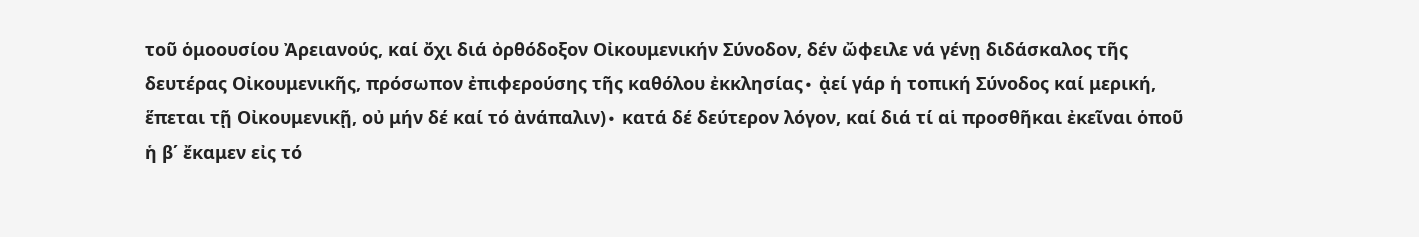τοῦ ὁμοουσίου Ἀρειανούς, καί ὄχι διά ὀρθόδοξον Οἰκουμενικήν Σύνοδον, δέν ὤφειλε νά γένῃ διδάσκαλος τῆς δευτέρας Οἰκουμενικῆς, πρόσωπον ἐπιφερούσης τῆς καθόλου ἐκκλησίας∙ ᾀεί γάρ ἡ τοπική Σύνοδος καί μερική, ἕπεται τῇ Οἰκουμενικῇ, οὐ μήν δέ καί τό ἀνάπαλιν)∙ κατά δέ δεύτερον λόγον, καί διά τί αἱ προσθῆκαι ἐκεῖναι ὁποῦ ἡ β΄ ἔκαμεν εἰς τό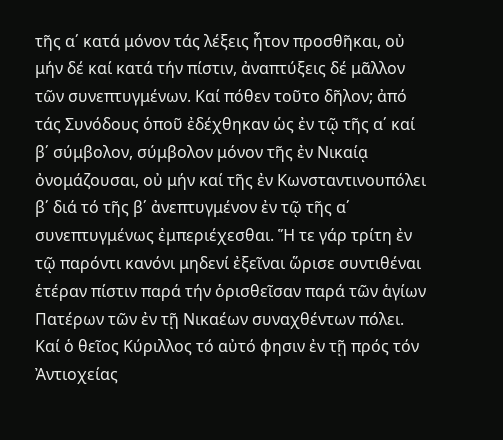τῆς α΄ κατά μόνον τάς λέξεις ἦτον προσθῆκαι, οὐ μήν δέ καί κατά τήν πίστιν, ἀναπτύξεις δέ μᾶλλον τῶν συνεπτυγμένων. Καί πόθεν τοῦτο δῆλον; ἀπό τάς Συνόδους ὁποῦ ἐδέχθηκαν ὡς ἐν τῷ τῆς α΄ καί β΄ σύμβολον, σύμβολον μόνον τῆς ἐν Νικαίᾳ ὀνομάζουσαι, οὐ μήν καί τῆς ἐν Κωνσταντινουπόλει β΄ διά τό τῆς β΄ ἀνεπτυγμένον ἐν τῷ τῆς α΄ συνεπτυγμένως ἐμπεριέχεσθαι. Ἥ τε γάρ τρίτη ἐν τῷ παρόντι κανόνι μηδενί ἐξεῖναι ὥρισε συντιθέναι ἑτέραν πίστιν παρά τήν ὁρισθεῖσαν παρά τῶν ἁγίων Πατέρων τῶν ἐν τῇ Νικαέων συναχθέντων πόλει. Καί ὁ θεῖος Κύριλλος τό αὐτό φησιν ἐν τῇ πρός τόν Ἀντιοχείας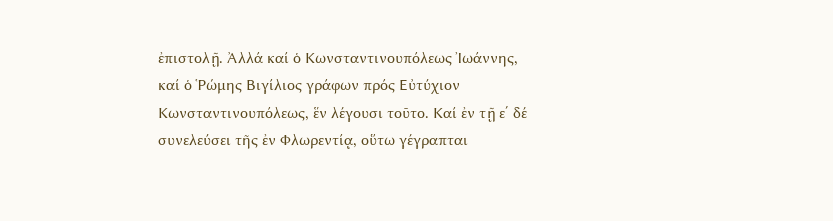ἐπιστολῇ. Ἀλλά καί ὁ Κωνσταντινουπόλεως Ἰωάννης, καί ὁ Ῥώμης Βιγίλιος γράφων πρός Εὐτύχιον Κωνσταντινουπόλεως, ἕν λέγουσι τοῦτο. Καί ἐν τῇ ε΄ δέ συνελεύσει τῆς ἐν Φλωρεντίᾳ, οὕτω γέγραπται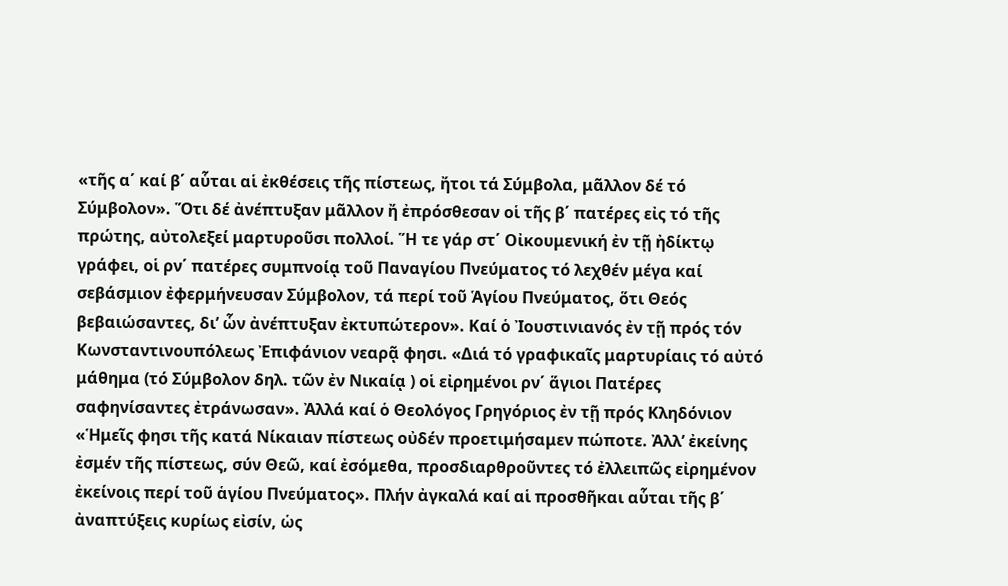«τῆς α΄ καί β΄ αὗται αἱ ἐκθέσεις τῆς πίστεως, ἤτοι τά Σύμβολα, μᾶλλον δέ τό Σύμβολον». Ὅτι δέ ἀνέπτυξαν μᾶλλον ἤ ἐπρόσθεσαν οἱ τῆς β΄ πατέρες εἰς τό τῆς πρώτης, αὐτολεξεί μαρτυροῦσι πολλοί. Ἥ τε γάρ στ΄ Οἰκουμενική ἐν τῇ ἠδίκτῳ γράφει, οἱ ρν΄ πατέρες συμπνοίᾳ τοῦ Παναγίου Πνεύματος τό λεχθέν μέγα καί σεβάσμιον ἐφερμήνευσαν Σύμβολον, τά περί τοῦ Ἁγίου Πνεύματος, ὅτι Θεός βεβαιώσαντες, δι’ ὧν ἀνέπτυξαν ἐκτυπώτερον». Καί ὁ Ἰουστινιανός ἐν τῇ πρός τόν Κωνσταντινουπόλεως Ἐπιφάνιον νεαρᾷ φησι. «Διά τό γραφικαῖς μαρτυρίαις τό αὐτό μάθημα (τό Σύμβολον δηλ. τῶν ἐν Νικαίᾳ ) οἱ εἰρημένοι ρν΄ ἅγιοι Πατέρες σαφηνίσαντες ἐτράνωσαν». Ἀλλά καί ὁ Θεολόγος Γρηγόριος ἐν τῇ πρός Κληδόνιον «Ἡμεῖς φησι τῆς κατά Νίκαιαν πίστεως οὐδέν προετιμήσαμεν πώποτε. Ἀλλ’ ἐκείνης ἐσμέν τῆς πίστεως, σύν Θεῶ, καί ἐσόμεθα, προσδιαρθροῦντες τό ἐλλειπῶς εἰρημένον ἐκείνοις περί τοῦ ἁγίου Πνεύματος». Πλήν ἀγκαλά καί αἱ προσθῆκαι αὗται τῆς β΄ ἀναπτύξεις κυρίως εἰσίν, ὡς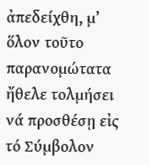ἀπεδείχθη, μ’ ὅλον τοῦτο παρανομώτατα ἤθελε τολμήσει νά προσθέσῃ εἰς τό Σύμβολον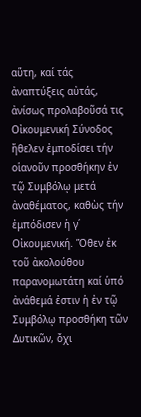αὕτη, καί τάς ἀναπτύξεις αὐτάς, ἀνίσως προλαβοῦσά τις Οἰκουμενική Σύνοδος ἤθελεν ἐμποδίσει τήν οἱανοῦν προσθήκην ἐν τῷ Συμβόλῳ μετά ἀναθέματος, καθὼς τήν ἐμπόδισεν ἡ γ΄ Οἰκουμενική. Ὅθεν ἐκ τοῦ ἀκολούθου παρανομωτάτη καί ὑπό ἀνάθεμά ἐστιν ἡ ἐν τῷ Συμβόλῳ προσθήκη τῶν Δυτικῶν, ὄχι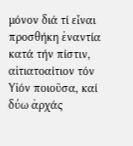μόνον διά τί εἶναι προσθήκη ἐναντία κατά τήν πίστιν, αἰτιατοαίτιον τόν Υἱόν ποιοῦσα, καί δύω ἀρχάς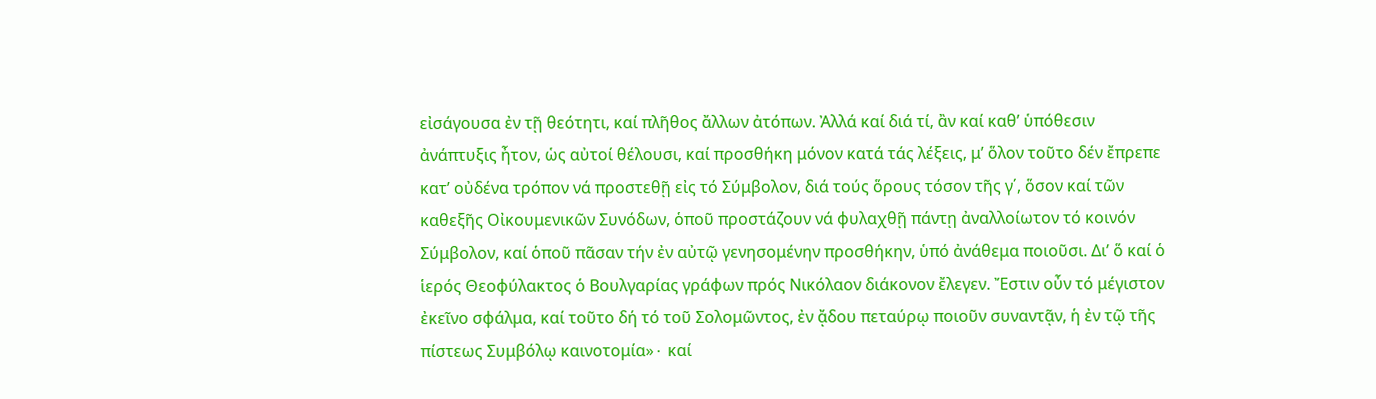εἰσάγουσα ἐν τῇ θεότητι, καί πλῆθος ἄλλων ἀτόπων. Ἀλλά καί διά τί, ἂν καί καθ’ ὑπόθεσιν ἀνάπτυξις ἦτον, ὡς αὐτοί θέλουσι, καί προσθήκη μόνον κατά τάς λέξεις, μ’ ὅλον τοῦτο δέν ἔπρεπε κατ’ οὐδένα τρόπον νά προστεθῇ εἰς τό Σύμβολον, διά τούς ὅρους τόσον τῆς γ΄, ὅσον καί τῶν καθεξῆς Οἰκουμενικῶν Συνόδων, ὁποῦ προστάζουν νά φυλαχθῇ πάντῃ ἀναλλοίωτον τό κοινόν Σύμβολον, καί ὁποῦ πᾶσαν τήν ἐν αὐτῷ γενησομένην προσθήκην, ὑπό ἀνάθεμα ποιοῦσι. Δι’ ὅ καί ὁ ἱερός Θεοφύλακτος ὁ Βουλγαρίας γράφων πρός Νικόλαον διάκονον ἔλεγεν. Ἔστιν οὖν τό μέγιστον ἐκεῖνο σφάλμα, καί τοῦτο δή τό τοῦ Σολομῶντος, ἐν ᾄδου πεταύρῳ ποιοῦν συναντᾷν, ἡ ἐν τῷ τῆς πίστεως Συμβόλῳ καινοτομία»∙ καί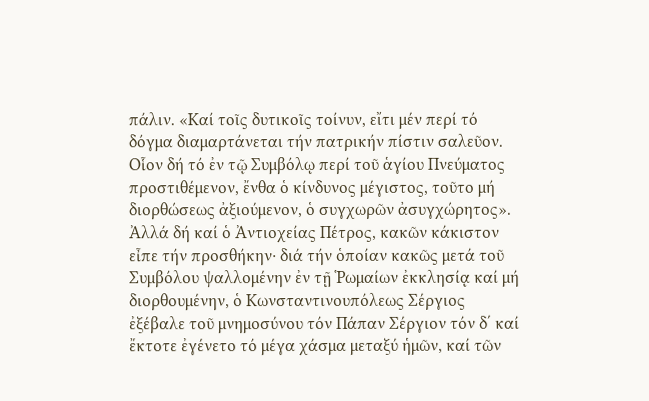πάλιν. «Καί τοῖς δυτικοῖς τοίνυν, εἴτι μέν περί τό δόγμα διαμαρτάνεται τήν πατρικήν πίστιν σαλεῦον. Οἷον δή τό ἐν τῷ Συμβόλῳ περί τοῦ ἁγίου Πνεύματος προστιθέμενον, ἔνθα ὁ κίνδυνος μέγιστος, τοῦτο μή διορθώσεως ἀξιούμενον, ὁ συγχωρῶν ἀσυγχώρητος». Ἀλλά δή καί ὁ Ἀντιοχείας Πέτρος, κακῶν κάκιστον εἶπε τήν προσθήκην∙ διά τήν ὁποίαν κακῶς μετά τοῦ Συμβόλου ψαλλομένην ἐν τῇ Ῥωμαίων ἐκκλησίᾳ καί μή διορθουμένην, ὁ Κωνσταντινουπόλεως Σέργιος ἐξέβαλε τοῦ μνημοσύνου τόν Πάπαν Σέργιον τόν δ΄ καί ἔκτοτε ἐγένετο τό μέγα χάσμα μεταξύ ἡμῶν, καί τῶν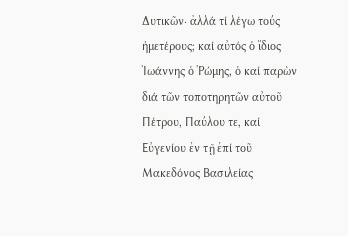Δυτικῶν∙ ἀλλά τί λέγω τούς ἡμετέρους; καί αὐτός ὁ ἴδιος Ἰωάννης ὁ Ῥώμης, ὁ καί παρὼν διά τῶν τοποτηρητῶν αὐτοῦ Πέτρου, Παύλου τε, καί Εὐγενίου ἐν τῇ ἐπί τοῦ Μακεδόνος Βασιλείας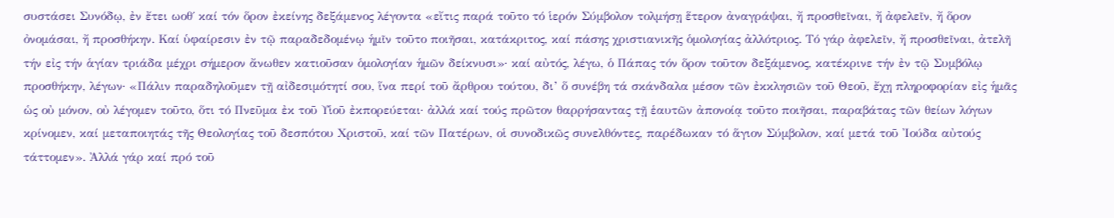συστάσει Συνόδῳ, ἐν ἔτει ωοθ΄ καί τόν ὅρον ἐκείνης δεξάμενος λέγοντα «εἴτις παρά τοῦτο τό ἱερόν Σύμβολον τολμήσῃ ἕτερον ἀναγράψαι, ἤ προσθεῖναι, ἤ ἀφελεῖν, ἤ ὅρον ὀνομάσαι, ἤ προσθήκην. Καί ὑφαίρεσιν ἐν τῷ παραδεδομένῳ ἡμῖν τοῦτο ποιῆσαι, κατάκριτος, καί πάσης χριστιανικῆς ὁμολογίας ἀλλότριος. Τό γάρ ἀφελεῖν, ἤ προσθεῖναι, ἀτελῆ τήν εἰς τήν ἁγίαν τριάδα μέχρι σήμερον ἄνωθεν κατιοῦσαν ὁμολογίαν ἡμῶν δείκνυσι»∙ καί αὐτός, λέγω, ὁ Πάπας τόν ὅρον τοῦτον δεξάμενος, κατέκρινε τήν ἐν τῷ Συμβόλῳ προσθήκην, λέγων∙ «Πάλιν παραδηλοῦμεν τῇ αἰδεσιμότητί σου, ἵνα περί τοῦ ἄρθρου τούτου, δι’ ὅ συνέβη τά σκάνδαλα μέσον τῶν ἐκκλησιῶν τοῦ Θεοῦ, ἔχῃ πληροφορίαν εἰς ἡμᾶς ὡς οὐ μόνον, οὐ λέγομεν τοῦτο, ὅτι τό Πνεῦμα ἐκ τοῦ Υἱοῦ ἐκπορεύεται∙ ἀλλά καί τούς πρῶτον θαρρήσαντας τῇ ἑαυτῶν ἀπονοίᾳ τοῦτο ποιῆσαι, παραβάτας τῶν θείων λόγων κρίνομεν, καί μεταποιητάς τῆς Θεολογίας τοῦ δεσπότου Χριστοῦ, καί τῶν Πατέρων, οἱ συνοδικῶς συνελθόντες, παρέδωκαν τό ἅγιον Σύμβολον, καί μετά τοῦ Ἰούδα αὐτούς τάττομεν». Ἀλλά γάρ καί πρό τοῦ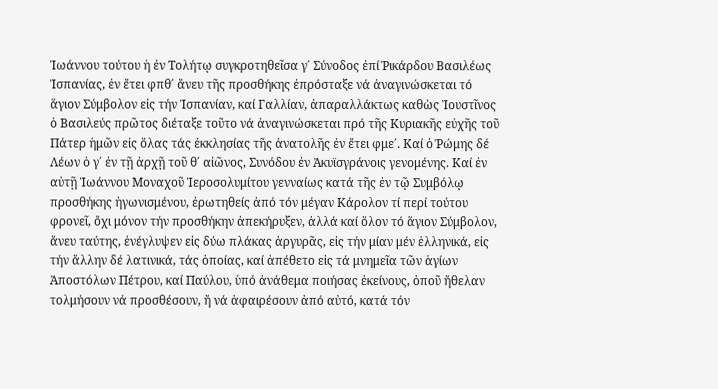Ἰωάννου τούτου ἡ ἐν Τολήτῳ συγκροτηθεῖσα γ΄ Σύνοδος ἐπί Ῥικάρδου Βασιλέως Ἰσπανίας, ἐν ἔτει φπθ΄ ἄνευ τῆς προσθήκης ἐπρόσταξε νά ἀναγινώσκεται τό ἅγιον Σύμβολον εἰς τήν Ἰσπανίαν, καί Γαλλίαν, ἀπαραλλάκτως καθὼς Ἰουστῖνος ὁ Βασιλεύς πρῶτος διέταξε τοῦτο νά ἀναγινώσκεται πρό τῆς Κυριακῆς εὐχῆς τοῦ Πάτερ ἡμῶν εἰς ὅλας τάς ἐκκλησίας τῆς ἀνατολῆς ἐν ἔτει φμε΄. Καί ὁ Ῥώμης δέ Λέων ὁ γ΄ ἐν τῇ ἀρχῇ τοῦ θ΄ αἰῶνος, Συνόδου ἐν Ἀκυϊσγράνοις γενομένης. Καί ἐν αὐτῇ Ἰωάννου Μοναχοῦ Ἱεροσολυμίτου γενναίως κατά τῆς ἐν τῷ Συμβόλῳ προσθήκης ἠγωνισμένου, ἐρωτηθείς ἀπό τόν μέγαν Κάρολον τί περί τούτου φρονεῖ, ὄχι μόνον τήν προσθήκην ἀπεκήρυξεν, ἀλλά καί ὅλον τό ἅγιον Σύμβολον, ἄνευ ταύτης, ἐνέγλυψεν εἰς δύω πλάκας ἀργυρᾶς, εἰς τήν μίαν μέν ἑλληνικά, εἰς τήν ἄλλην δέ λατινικά, τάς ὁποίας, καί ἀπέθετο εἰς τά μνημεῖα τῶν ἁγίων Ἀποστόλων Πέτρου, καί Παύλου, ὑπό ἀνάθεμα ποιήσας ἐκείνους, ὁποῦ ἤθελαν τολμήσουν νά προσθέσουν, ἤ νά ἀφαιρέσουν ἀπό αὐτό, κατά τόν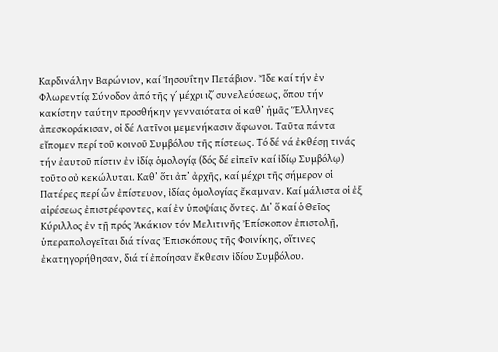Καρδινάλην Βαρώνιον, καί Ἰησουΐτην Πετάβιον. Ἴδε καί τήν ἐν Φλωρεντίᾳ Σύνοδον ἀπό τῆς γ΄ μέχρι ιζ΄ συνελεύσεως, ὅπου τήν κακίστην ταύτην προσθήκην γενναιότατα οἱ καθ’ ἡμᾶς Ἕλληνες ἀπεσκοράκισαν, οἱ δέ Λατῖνοι μεμενήκασιν ἄφωνοι. Ταῦτα πάντα εἴπομεν περί τοῦ κοινοῦ Συμβόλου τῆς πίστεως. Τό δέ νά ἐκθέσῃ τινάς τήν ἑαυτοῦ πίστιν ἐν ἰδίᾳ ὁμολογίᾳ (δός δέ εἰπεῖν καί ἰδίῳ Συμβόλῳ) τοῦτο οὐ κεκώλυται. Καθ’ ὅτι ἀπ’ ἀρχῆς, καί μέχρι τῆς σήμερον οἱ Πατέρες περί ὧν ἐπίστευον, ἰδίας ὁμολογίας ἔκαμναν. Καί μάλιστα οἱ ἐξ αἱρέσεως ἐπιστρέφοντες, καί ἐν ὑποψίαις ὄντες. Δι’ ὅ καί ὁ Θεῖος Κύριλλος ἐν τῇ πρός Ἀκάκιον τόν Μελιτινῆς Ἐπίσκοπον ἐπιστολῇ, ὑπεραπολογεῖται διά τίνας Ἐπισκόπους τῆς Φοινίκης, οἵτινες ἐκατηγορήθησαν, διά τί ἐποίησαν ἔκθεσιν ἰδίου Συμβόλου.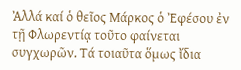Ἀλλά καί ὁ θεῖος Μάρκος ὁ Ἐφέσου ἐν τῇ Φλωρεντίᾳ τοῦτο φαίνεται συγχωρῶν. Τά τοιαῦτα ὅμως ἴδια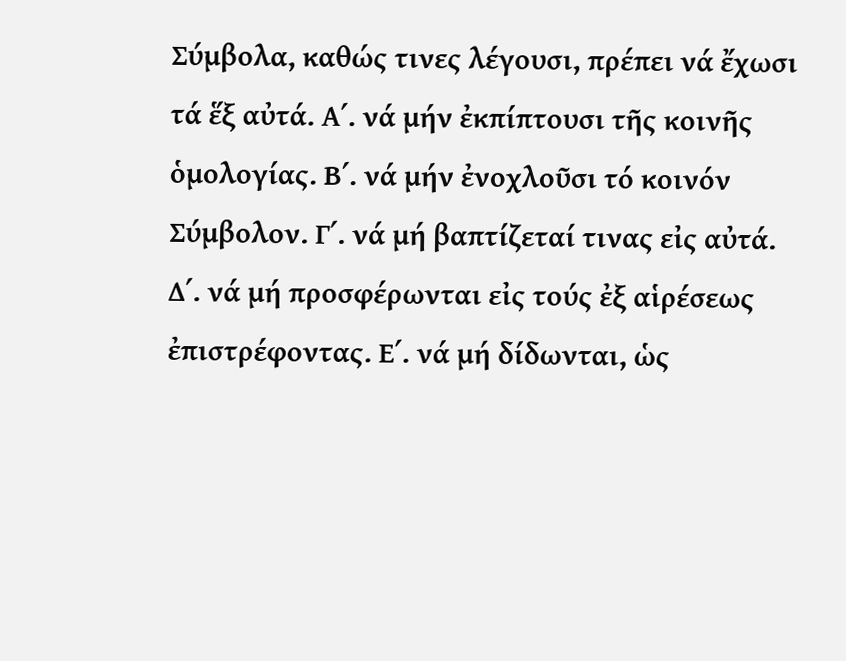Σύμβολα, καθώς τινες λέγουσι, πρέπει νά ἔχωσι τά ἕξ αὐτά. Α΄. νά μήν ἐκπίπτουσι τῆς κοινῆς ὁμολογίας. Β΄. νά μήν ἐνοχλοῦσι τό κοινόν Σύμβολον. Γ΄. νά μή βαπτίζεταί τινας εἰς αὐτά. Δ΄. νά μή προσφέρωνται εἰς τούς ἐξ αἱρέσεως ἐπιστρέφοντας. Ε΄. νά μή δίδωνται, ὡς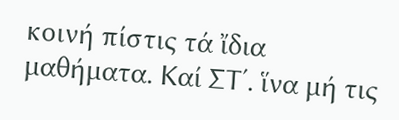κοινή πίστις τά ἴδια μαθήματα. Καί ΣΤ΄. ἵνα μή τις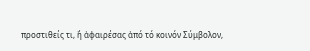προστιθείς τι, ἤ ἀφαιρέσας ἀπό τό κοινόν Σύμβολον,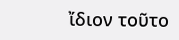ἴδιον τοῦτο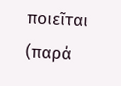ποιεῖται (παρά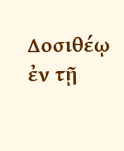Δοσιθέῳ ἐν τῇ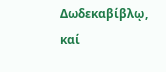Δωδεκαβίβλῳ, καί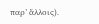παρ’ ἄλλοις).